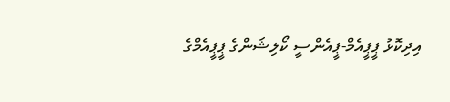އިދިކޮޅު ޕީޕީއެމް-ޕީއެންސީ ކޯލިޝަންގެ ޕީޕީއެމްގެ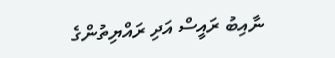ނާއިބު ރައީސް އަދި ރައްޔިތުންގެ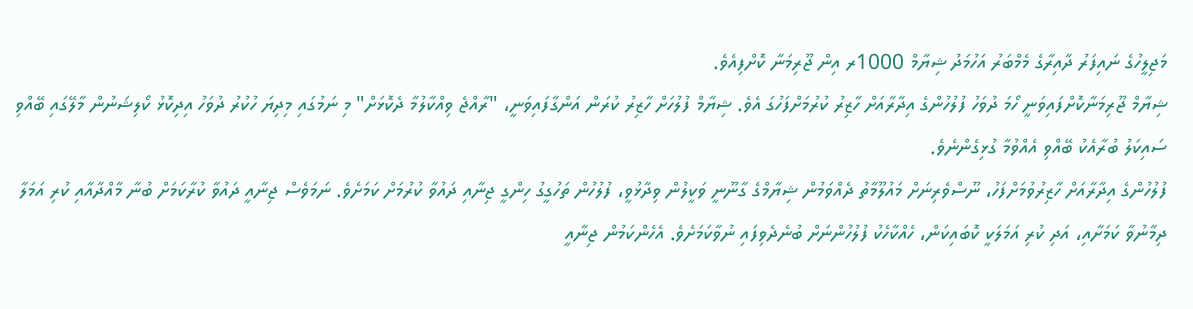މަޖިލީހުގެ ނައިފަރު ދާއިރާގެ މެމްބަރު އަހުމަދު ޝިޔާމް 1000ރ އިން ޖޫރިމަނާ ކޮށްފިއެވެ.
ޝިޔާމް ޖޫރިމަނާކޮށްފައިވަނީ ހޯމަ ދުވަހު ފުލުހުންގެ އިދާރާއަށް ހާޒިރު ކުރުމަށްފަހުގަ އެވެ. ޝިޔާމް ފުލުހަށް ހާޒިރު ކުރަން އަންގާފައިވަނީ، "ރާއްޖެ ވިއްކާލުމާ ދެކޮޅަށް" މި ނަމުގައި މިދިޔަ ހުކުރު ދުވަހު އިދިކޮޅު ކޯލިޝަނުން މާލޭގައި ބޭއްވި ސައިކަލު ބުރާއެކު ބޭއްވި އެއްވުމާ ގުޅިގެންނެވެ.
ފުލުހުންގެ އިދާރާއަށް ހާޒިރުވުމަށްފަހު، ނޫސްވެރިނަށް މައުލޫމާތު ދެއްވަމުން ޝިޔާމްގެ ގާނޫނީ ވަކީލުން ވިދާޅުވީ، ފުލުހުން ތަހުގީގު ހިންގީ ޖިނާއި ދައުވާ ކުރުމަށް ކަމަށެވެ. ނަމަވެސް ޖިނާއީ ދައުވާ ކުރާކަމަށް ބުނާ މާއްދާއާއި ކުރި އަމަލާ ދިމާނުވާ ކަމަށާއި، އަދި ކުރި އަމަލަކީ ކޮބައިކަން، ހެއްކާހެކު ފުލުހުންނަށް ބުނެދެވިފައި ނުވާކަމަށެވެ. އެހެންކަމުން ޖިނާއީ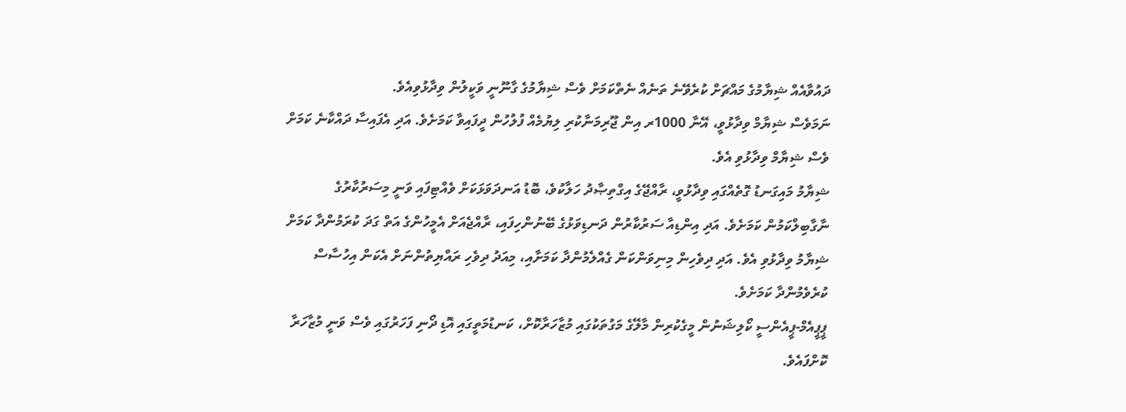ދައުވާއެއް ޝިޔާމުގެ މައްޗަށް ކުރެވޭނެ ތަނެއް ނެތްކަމަށް ވެސް ޝިޔާމުގެ ގާނޫނީ ވަކީލުން ވިދާޅުވިއެވެ.
ނަމަވެސް ޝިޔާމް ވިދާޅުވީ، އޭނާ 1000ރ އިން ޖޫރިމަނާކުރި ލިޔުމެއް ފުލުހުން ދީފައިވާ ކަމަށެވެ. އަދި އެފައިސާ ދައްކާނެ ކަމަށް ވެސް ޝިޔާމް ވިދާޅުވި އެވެ.
ޝިޔާމު މައިގަނޑު ގޮތެއްގައި ވިދާޅުވީ، ރާއްޖޭގެ އިގްތިޞާދު ހަލާކުވެ، ބޮޑު އަނދަވަޅަކަށް ވެއްޓިފައި ވަނީ މިސަރުކާރުގެ ނާގާބިލްކަމުން ކަމަށެވެ. އަދި އިންޑިއާ ސަރުކާރުން ދަނޑިވަޅުގެ ބޭނުންހިފައި، ރާއްޖެއަށް އެމީހުންގެ އަތް ގަދަ ކުރަމުންދާ ކަމަށް ޝިޔާމު ވިދާޅުވި އެވެ. އަދި ދިވެހިން މިނިވަންކަން ގެއްލެމުންދާ ކަމަށާއި، މިއަދު ދިވެހި ރައްޔިތުންނަށް އެކަން އިހުސާސް ކުރެވެމުންދާ ކަމަށެވެ.
ޕީޕީއެމް-ޕީއެންސީ ކޯލިޝަނުން މީގެކުރިން މާލޭގެ މަގުތަކުގައި މުޒާހަރާކޮށް، ކަނޑުމަތީގައި އޮޑި ދޯނި ފަހަރުގައި ވެސް ވަނީ މުޒާހަރާ ކޮށްފައެވެ.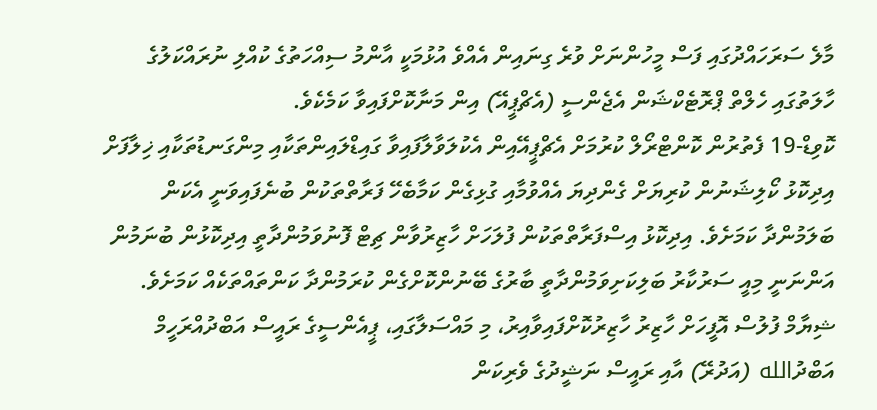މާލެ ސަރަހައްދުގައި ފަސް މީހުންނަށް ވުރެ ގިނައިން އެއްވެ އުޅުމަކީ އާންމު ސިއްހަތުގެ ކުއްލި ނުރައްކަލުގެ ހާލަތުގައި ހެލްތް ޕްރޮޓެކްޝަން އެޖެންސީ (އެޗްޕީއޭ) އިން މަނާކޮށްފައިވާ ކަމެކެވެ.
ކޮވިޑް-19 ފެތުރުން ކޮންޓްރޯލް ކުރުމަށް އެޗްޕީއޭއިން އެކުލަވާލާފައިވާ ގައިޑްލައިންތަކާއި މިންގަނޑުތަކާއި ޚިލާފަށް އިދިކޮޅު ކޯލިޝަނުން ކުރިޔަށް ގެންދިޔަ އެއްވުމާއި ގުޅިގެން ކަމާބެހޭ ފަރާތްތަކުން ބުނެފައިވަނީ އެކަން ބަލަމުންދާ ކަމަށެވެ. އިދިކޮޅު އިސްފަރާތްތަކުން ފުލަހަށް ހާޒިރުވާން ޗިޓް ފޮނުވަމުންދާތީ އިދިކޮޅުން ބުނަމުން އަންނަނީ މިއީ ސަރުކާރު ބަލިކަށިވަމުންދާތީ ބާރުގެ ބޭނުންކޮށްގެން ކުރަމުންދާ ކަންތައްތަކެއް ކަމަށެވެ.
ޝިޔާމް ފުލުސް އޮފީހަށް ހާޒިރު ހާޒިރުކޮށްފައިވާއިރު، މި މައްސަލާގައި، ޕީއެންސީގެ ރައީސް އަބްދުއްރަހީމް އަބްދުالله (އަދުރޭ) އާއި ރައީސް ނަޝީދުގެ ވެރިކަން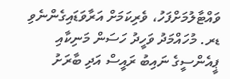ވައްޓާލުމަށްފަހު، ވެރިކަމަށް އަރާވަޑައިގެންނެވި ޑރ. މުހައްމަދު ވަހީދު ހަސަން މަނިކާއި ޕީއެންސީގެ ނައިބު ރައީސް އަދި ބާރަށު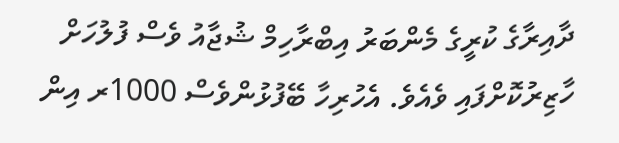ދާއިރާގެ ކުރީގެ މެންބަރު އިބްރާހިމް ޝުޖާއު ވެސް ފުލުހަށް ހާޒިރުކޮށްފައި ވެއެވެ. އެހުރިހާ ބޭފުޅުންވެސް 1000ރ އިން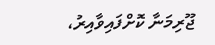ޖޫރިމަނާ ކޮށްފައިވާއިރު،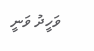ވަހީދު ވަނީ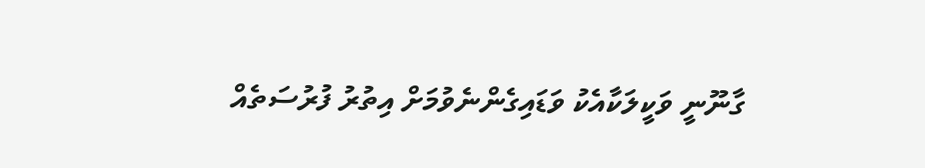ގާނޫނީ ވަކީލަކާއެކު ވަޑައިގެންނެވުމަށް އިތުރު ފުރުސަތެއް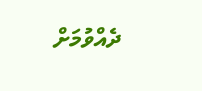ދެއްވުމަށް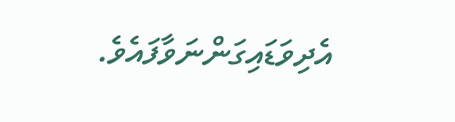އެދިވަޑައިގަންނަވާފައެވެ.